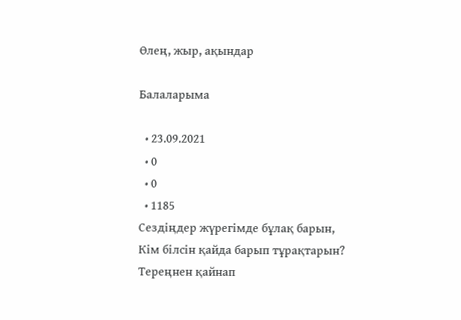Өлең, жыр, ақындар

Балаларыма

  • 23.09.2021
  • 0
  • 0
  • 1185
Сездіңдер жүрегімде бұлақ барын,
Кім білсін қайда барып тұрақтарын?
Тереңнен қайнап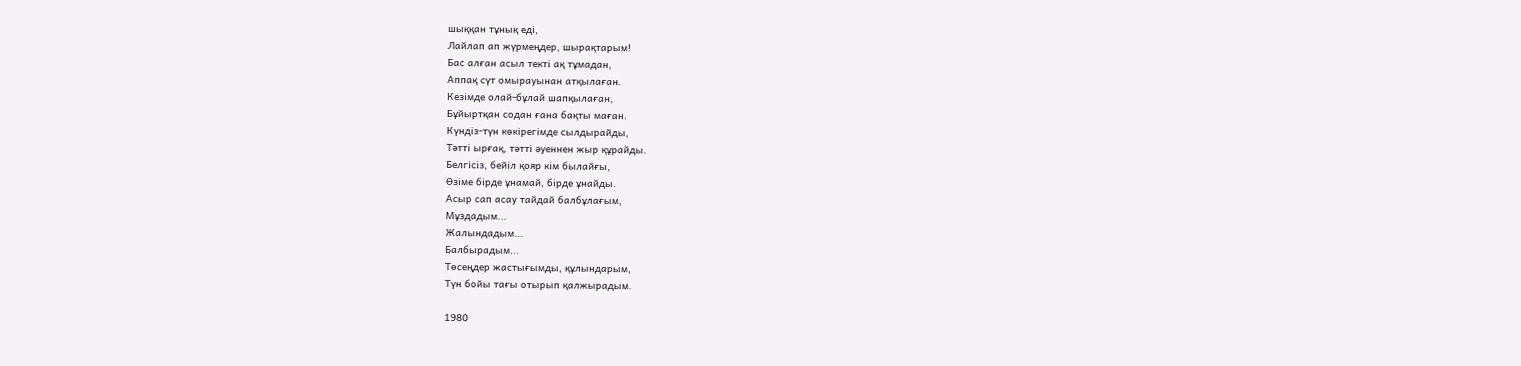шыққан тұнық еді,
Лайлап ап жүрмеңдер, шырақтарым!
Бас алған асыл текті ақ тұмадан,
Аппақ сүт омырауынан атқылаған.
Кезімде олай-бұлай шапқылаған,
Бұйыртқан содан ғана бақты маған.
Күндіз-түн көкірегімде сылдырайды,
Тәтті ырғақ, тәтті әуеннен жыр құрайды.
Белгісіз, бейіл қояр кім былайғы,
Өзіме бірде ұнамай, бірде ұнайды.
Асыр сап асау тайдай балбұлағым,
Мұздадым...
Жалындадым...
Балбырадым...
Төсеңдер жастығымды, құлындарым,
Түн бойы тағы отырып қалжырадым.

1980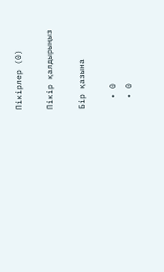Пікірлер (0)

Пікір қалдырыңыз

Бір қазына

  • 0
  • 0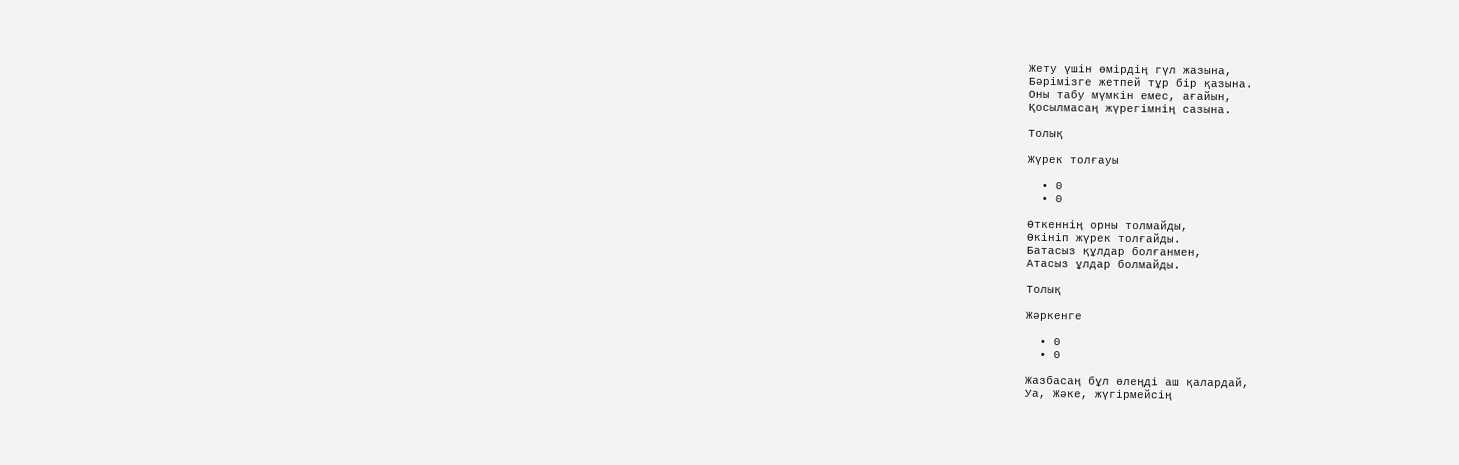Жету үшін өмірдің гүл жазына,
Бәрімізге жетпей тұр бір қазына.
Оны табу мүмкін емес, ағайын,
Қосылмасаң жүрегімнің сазына.

Толық

Жүрек толғауы

  • 0
  • 0

Өткеннің орны толмайды,
Өкініп жүрек толғайды.
Батасыз құлдар болғанмен,
Атасыз ұлдар болмайды.

Толық

Жәркенге

  • 0
  • 0

Жазбасаң бұл өлеңді аш қалардай,
Уа, Жәке, жүгірмейсің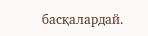басқалардай.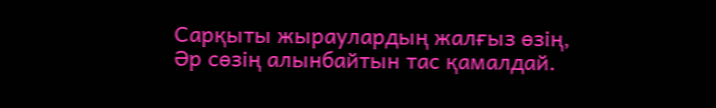Сарқыты жыраулардың жалғыз өзің,
Әр сөзің алынбайтын тас қамалдай.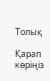Толық

Қарап көріңіз